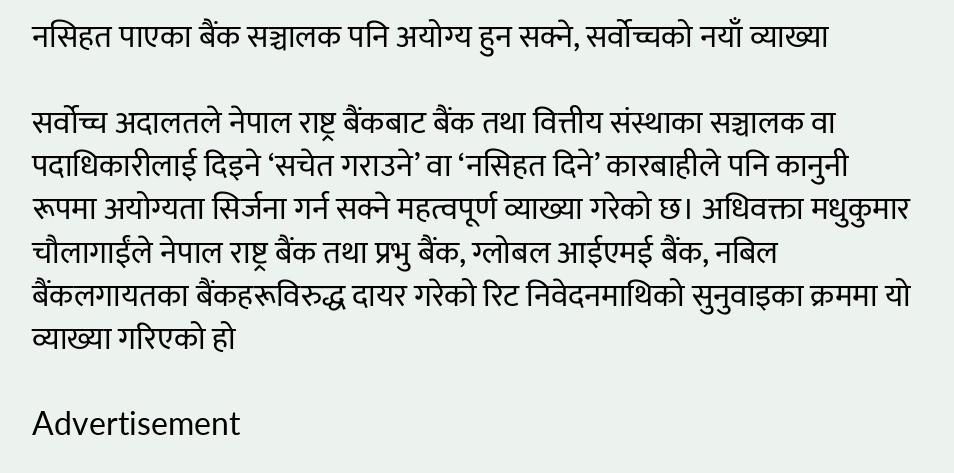नसिहत पाएका बैंक सञ्चालक पनि अयोग्य हुन सक्ने, सर्वोच्चको नयाँ व्याख्या

सर्वोच्च अदालतले नेपाल राष्ट्र बैंकबाट बैंक तथा वित्तीय संस्थाका सञ्चालक वा पदाधिकारीलाई दिइने ‘सचेत गराउने’ वा ‘नसिहत दिने’ कारबाहीले पनि कानुनी रूपमा अयोग्यता सिर्जना गर्न सक्ने महत्वपूर्ण व्याख्या गरेको छ। अधिवक्ता मधुकुमार चौलागाईंले नेपाल राष्ट्र बैंक तथा प्रभु बैंक, ग्लोबल आईएमई बैंक, नबिल बैंकलगायतका बैंकहरूविरुद्ध दायर गरेको रिट निवेदनमाथिको सुनुवाइका क्रममा यो व्याख्या गरिएको हो

Advertisement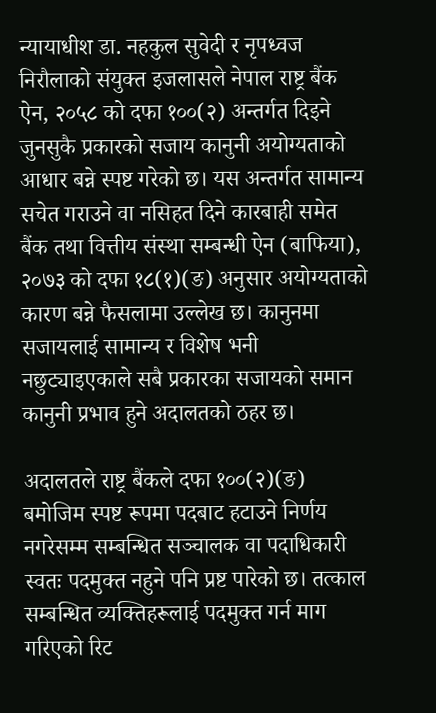न्यायाधीश डा. नहकुल सुवेदी र नृपध्वज निरौलाको संयुक्त इजलासले नेपाल राष्ट्र बैंक ऐन, २०५८ को दफा १००(२) अन्तर्गत दिइने जुनसुकै प्रकारको सजाय कानुनी अयोग्यताको आधार बन्ने स्पष्ट गरेको छ। यस अन्तर्गत सामान्य सचेत गराउने वा नसिहत दिने कारबाही समेत बैंक तथा वित्तीय संस्था सम्बन्धी ऐन (बाफिया), २०७३ को दफा १८(१)(ङ) अनुसार अयोग्यताको कारण बन्ने फैसलामा उल्लेख छ। कानुनमा सजायलाई सामान्य र विशेष भनी नछुट्याइएकाले सबै प्रकारका सजायको समान कानुनी प्रभाव हुने अदालतको ठहर छ।

अदालतले राष्ट्र बैंकले दफा १००(२)(ङ) बमोजिम स्पष्ट रूपमा पदबाट हटाउने निर्णय नगरेसम्म सम्बन्धित सञ्चालक वा पदाधिकारी स्वतः पदमुक्त नहुने पनि प्रष्ट पारेको छ। तत्काल सम्बन्धित व्यक्तिहरूलाई पदमुक्त गर्न माग गरिएको रिट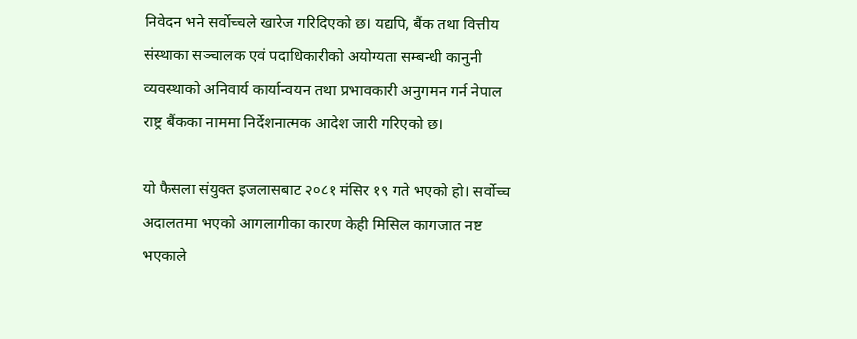निवेदन भने सर्वोच्चले खारेज गरिदिएको छ। यद्यपि, बैंक तथा वित्तीय संस्थाका सञ्चालक एवं पदाधिकारीको अयोग्यता सम्बन्धी कानुनी व्यवस्थाको अनिवार्य कार्यान्वयन तथा प्रभावकारी अनुगमन गर्न नेपाल राष्ट्र बैंकका नाममा निर्देशनात्मक आदेश जारी गरिएको छ।

यो फैसला संयुक्त इजलासबाट २०८१ मंसिर १९ गते भएको हो। सर्वोच्च अदालतमा भएको आगलागीका कारण केही मिसिल कागजात नष्ट भएकाले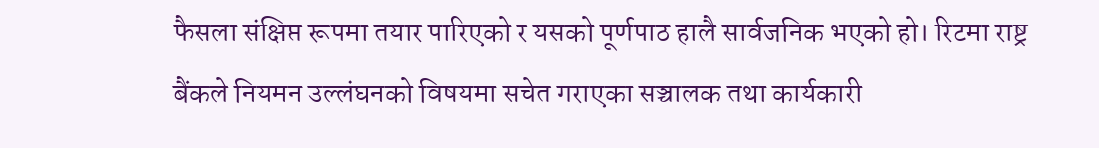फैसला संक्षिप्त रूपमा तयार पारिएको र यसको पूर्णपाठ हालै सार्वजनिक भएको हो। रिटमा राष्ट्र बैंकले नियमन उल्लंघनको विषयमा सचेत गराएका सञ्चालक तथा कार्यकारी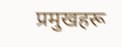प्रमुखहरू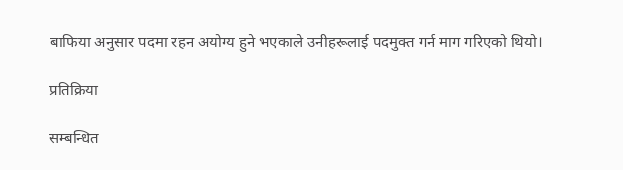बाफिया अनुसार पदमा रहन अयोग्य हुने भएकाले उनीहरूलाई पदमुक्त गर्न माग गरिएको थियो।

प्रतिक्रिया

सम्बन्धित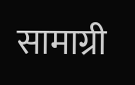सामाग्री